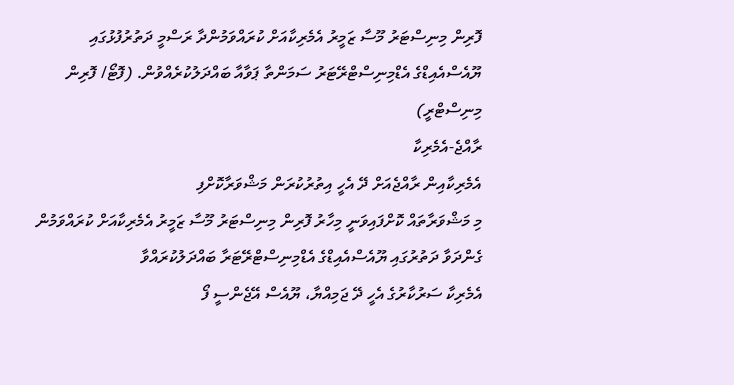ފޮރިން މިނިސްޓަރު މޫސާ ޒަމީރު އެމެރިކާއަށް ކުރައްވަމުންދާ ރަސްމީ ދަތުރުފުޅުގައި ޔޫއެސްއެއިޑްގެ އެޑްމިނިސްޓްރޭޓަރު ސަމަންތާ ޕަވާއާ ބައްދަލުކުރެއްވުން. (ފޮޓޯ/ ފޮރިން މިނިސްޓްރީ)
ރާއްޖެ-އެމެރިކާ
އެމެރިކާއިން ރާއްޖެއަށް ދޭ އެހީ އިތުރުކުރަން މަޝްވަރާކޮށްފި
މި މަޝްވަރާތައް ކޮށްފައިވަނީ މިހާރު ފޮރިން މިނިސްޓަރު މޫސާ ޒަމީރު އެމެރިކާއަށް ކުރައްވަމުން ގެންދަވާ ދަތުރުގައި ޔޫއެސްއެއިޑްގެ އެޑްމިނިސްޓްރޭޓަރާ ބައްދަލުކުރައްވާ
އެމެރިކާ ސަރުކާރުގެ އެހީ ދޭ ޖަމިއްޔާ، ޔޫއެސް އޭޖެންސީ ފޯ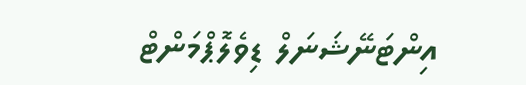އިންޓަނޭޝަނަލް ޑިވެލޮޕްމަންޓް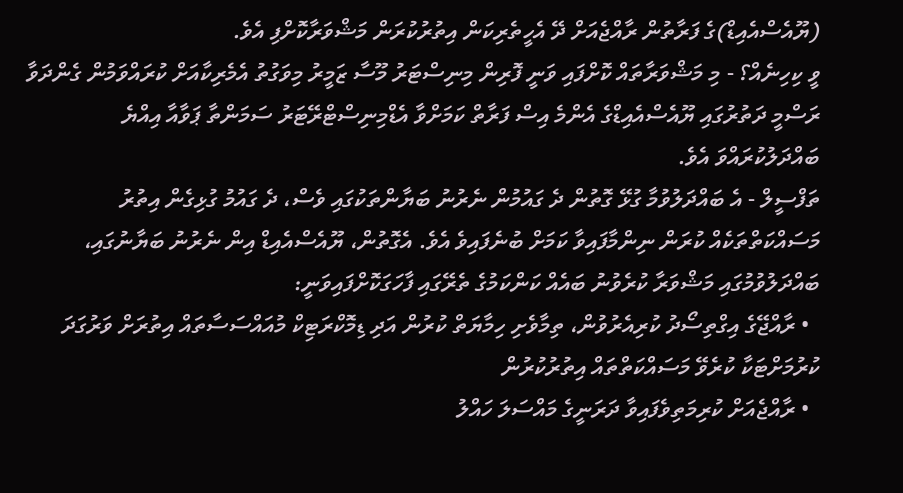(ޔޫއެސްއެއިޑް)ގެ ފަރާތުން ރާއްޖެއަށް ދޭ އެހީތެރިކަން އިތުރުކުރަން މަޝްވަރާކޮށްފި އެވެ.
ވީ ކިހިނެއް؟ - މި މަޝްވަރާތައް ކޮށްފައި ވަނީ ފޮރިން މިނިސްޓަރު މޫސާ ޒަމީރު މިވަގުތު އެމެރިކާއަށް ކުރައްވަމުން ގެންދަވާ ރަސްމީ ދަތުރުގައި ޔޫއެސްއެއިޑްގެ އެންމެ އިސް ފަރާތް ކަމަށްވާ އެޑްމިނިސްޓްރޭޓަރު ސަމަންތާ ޕަވާއާ އިއްޔެ ބައްދަލުކުރައްވަ އެވެ.
ތަފްސީލް - އެ ބައްދަލުވުމާ ގުޅޭ ގޮތުން ދެ ގައުމުން ނެރުނު ބަޔާންތަކުގައި ވެސް، ދެ ގައުމު ގުޅިގެން އިތުރު މަސައްކަތްތަކެއް ކުރަން ނިންމާފައިވާ ކަމަށް ބުނެފައިވެ އެވެ. އެގޮތުން، ޔޫއެސްއެއިޑް އިން ނެރުނު ބަޔާނުގައި، ބައްދަލުވުމުގައި މަޝްވަރާ ކުރެވުނު ބައެއް ކަންކަމުގެ ތެރޭގައި ފާހަގަކޮށްފައިވަނީ:
  • ރާއްޖޭގެ އިގްތިސޯދު ކުރިއެރުވުން، ތިމާވެށި ހިމާޔަތް ކުރުން އަދި ޑިމޮކްރަޓިކް މުއައްސަސާތައް އިތުރަށް ވަރުގަދަ ކުރުމަށްޓަކާ ކުރެވޭ މަސައްކަތްތައް އިތުރުކުރުން
  • ރާއްޖެއަށް ކުރިމަތިވެފައިވާ ދަރަނީގެ މައްސަލަ ހައްލު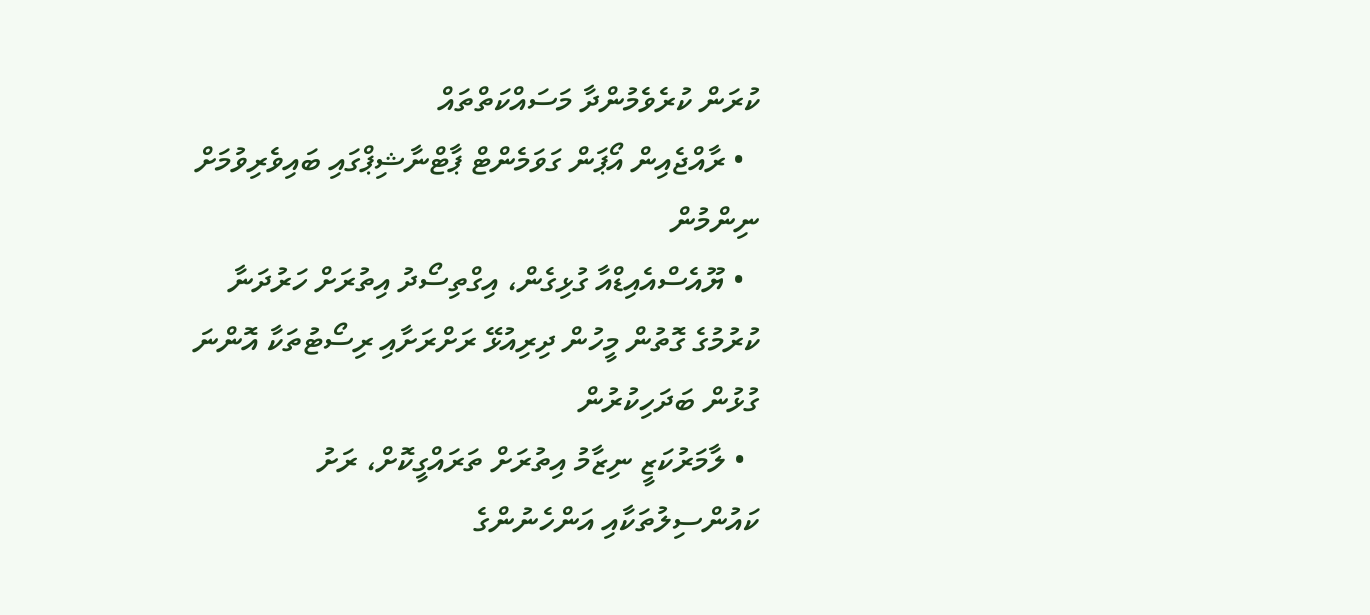ކުރަން ކުރެވެމުންދާ މަސައްކަތްތައް
  • ރާއްޖެއިން އޯޕަން ގަވަމެންޓް ޕާޓްނާޝިޕްގައި ބައިވެރިވުމަށް ނިންމުން
  • ޔޫއެސްއެއިޑްއާ ގުޅިގެން، އިގްތިސޯދު އިތުރަށް ހަރުދަނާ ކުރުމުގެ ގޮތުން މީހުން ދިރިއުޅޭ ރަށްރަށާއި ރިސޯޓުތަކާ އޮންނަ ގުޅުން ބަދަހިކުރުން
  • ލާމަރުކަޒީ ނިޒާމު އިތުރަށް ތަރައްގީކޮށް، ރަށު ކައުންސިލުތަކާއި އަންހެނުންގެ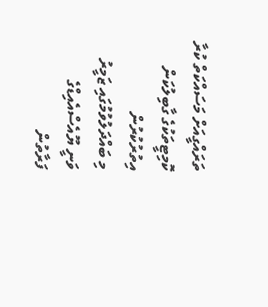ތަރައްގީއަށް މަސައްކަތް ކުރާ ކޮމިޓީތަކުގެ ގާބިލުކަން އިތުރުކުރުން
މި ބައްދަލުވުމުގައި ޒަމީރު ވަނީ ޔޫއެސްއެއިޑްގެ ފަރާތުން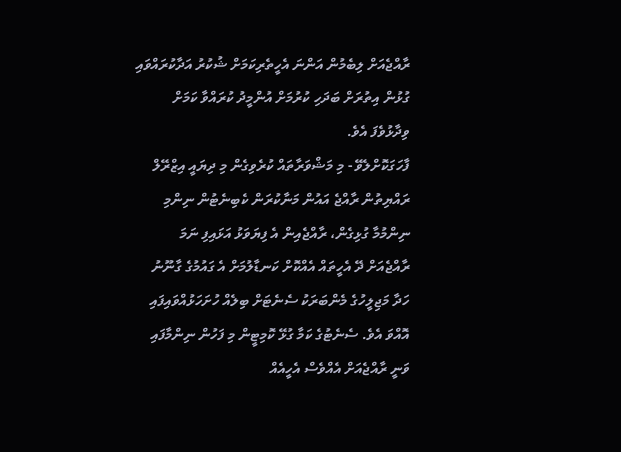ރާއްޖެއަށް ލިބެމުން އަންނަ އެހީތެރިކަމަށް ޝުކުރު އަދާކުރައްވައި ގުޅުން އިތުރަށް ބަދަހި ކުރުމަށް އުންމީދު ކުރައްވާ ކަމަށް ވިދާޅުވެފަ އެވެ.
ފާހަގަކޮށްލެވޭ - މި މަޝްވަރާތައް ކުރެވިގެން މި ދިޔައީ އިޒްރޭލް ރައްޔިތުން ރާއްޖެ އައުން މަނާކުރަން ކެބިނެޓުން ނިންމި ނިންމުމާ ގުޅިގެން، ރާއްޖެއިން އެ ފިޔަވަޅު އަޅައިފި ނަމަ ރާއްޖެއަށް ދޭ އެހީތައް އެއްކޮށް ކަނޑާލުމަށް އެ ގައުމުގެ ގާނޫނު ހަދާ މަޖިލީހުގެ މެންބަރަކު ސެނެޓަށް ބިލެއް ހުށަހަޅުއްވައިފައި އޮއްވަ އެވެ. ސެނެޓުގެ ކަމާ ގުޅޭ ކޮމިޓީން މި ފަހުން ނިންމާފައި ވަނީ ރާއްޖެއަށް އެއްވެސް އެހީއެއް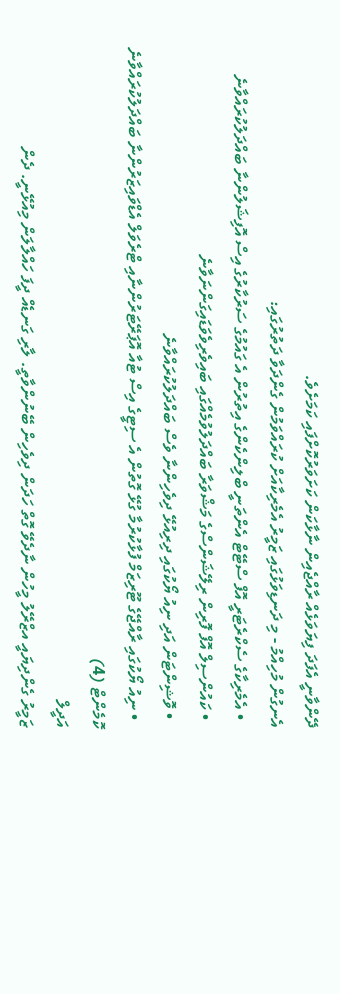ދޭންވާނީ އެފަދަ ފިޔަވަޅެއް ރާއްޖެއިން ނާޅާކަން ކަށަވަރުކޮށްފައި ކަމަށެވެ.
އެނގުން މުހިއްމު - މި ދަނޑިވަޅުގައި ޒަމީރު އެމެރިކާއަށް ކުރައްވަމުން ގެންދަވާ ދަތުރުގައި:
  • އެމެރިކާގެ ސެކްރެޓަރީ އޮފް ސްޓޭޓް އެންތަނީ ބްލިންކެންގެ އިތުރުން އެ ގައުމުގެ ސަރުކާރުގެ އިސް އޮފިޝަލުންނާ ބައްދަލުކުރައްވާނެ
  • ކައުންސިލް އޮފް ފޮރިން ރިލޭޝަންސްގެ މަޝްވަރާ ބައްދަލުވުމެއްގައި ބައިވެރިވެވަޑައިގަންނަވާނެ
  • ވޮޝިންޓަން އަދި ނިއު ޔޯކުގައި ދިރިއުޅޭ ދިވެހިންނާ ވެސް ބައްދަލުކުރައްވާނެ
  • ނިއު ޔޯކުގައި ރާއްޖޭގެ ޓޫރިޒަމް ފުޅާކުރުމާ ގުޅޭ ގޮތުން އެ ސިޓީގެ އިސް ޓުއާ އޮޕަރޭޓަރުންނާއި ޓްރެވަލް އެޑްވައިޒަރުންނާ ބައްދަލުކުރައްވާނެ
ކޮމެންޓް (4)
އަދީލް
ޒަމީރު ގެންދިޔައީ އޒްރޭލު މީހުން ނާދެވޭ ގޮތް ހަދަން ދިވެހިން ބޭނުންވާތީ. ލާރި ގަނޑެއް ދީފަ ހައްލާލަން މިއުޅޭނީ. ދެން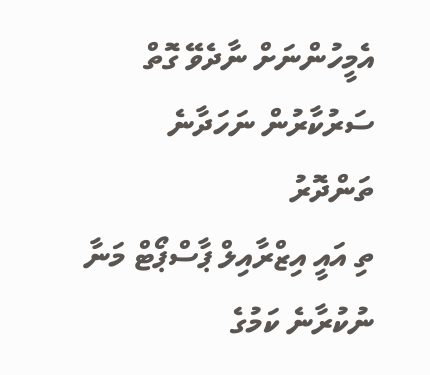އެމީހުންނަށް ނާދެވޭ ގޮތް ސަރުކާރުން ނަހަދާނެ
ތަންދޮރު
ތި އައީ އިޒްރާއިލް ޕާސްޕޯޓް މަނާ ނުކުރާނެ ކަމުގެ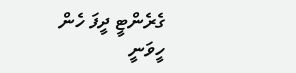ގެރެންޓީ ދީފަ ހެން ހީވަނީ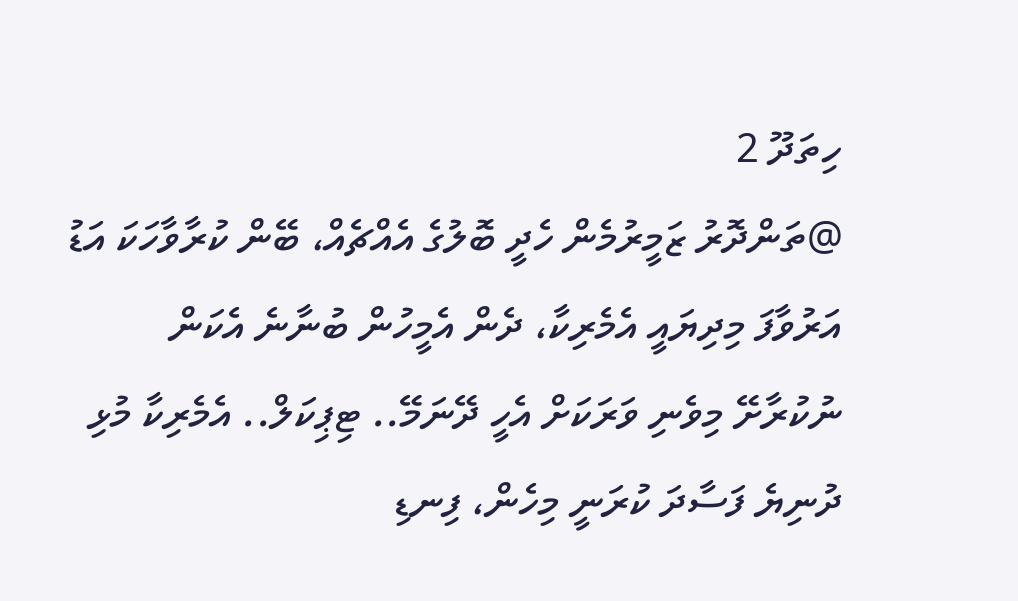ހިތަދޫ 2
@ތަންދޮރު ޒަމީރުމެން ހެދީ ބޮލުގެ އެއްޗެއް، ބޭން ކުރާވާހަކަ އަޑު އަރުވާފަ މިދިޔައީ އެމެރިކާ، ދެން އެމީހުން ބުނާނެ އެކަން ނުކުރާށޭ މިވެނި ވަރަކަށް އެހީ ދޭނަމޭ.. ޓިޕިކަލް.. އެމެރިކާ މުޅި ދުނިޔެ ފަސާދަ ކުރަނީ މިހެން، ފިނޑި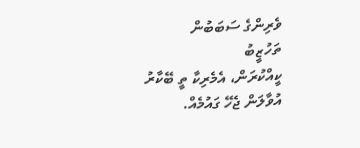ވެރިންގެ ސަބަބުން
ތަހުޒީބު
ކީއްކުރަން، އެމެރިކާ ތީ ބޭކާރު އުވާލަން ޖެހޭ ގައުމެއް.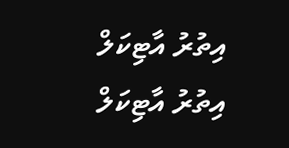އިތުރު އާޓިކަލް
އިތުރު އާޓިކަލް